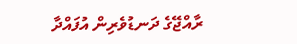ރާއްޖޭގެ ދަނޑުވެރިން އުފައްދާ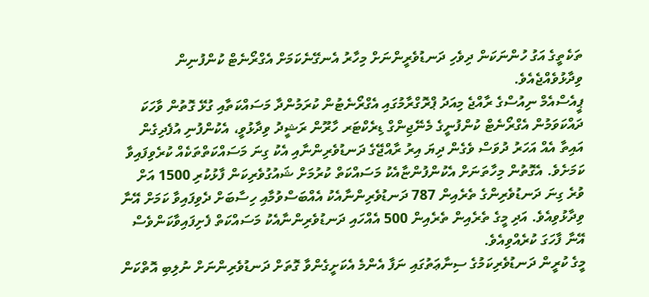ތަކެތީގެ އަގު ހުންނަކަން ދިވެހި ދަނޑުވެރީންނަށް މިހާރު އެނގޭނެކަމަށް އެގްރޯނެޓް ކުންފުނިން ވިދާޅުވެއްޖެއެވެ.
ޕީއެސްއެމް ނިއުސްގެ ރާއްޖެ މިއަދު ޕްރޮގްރާމުގައި އެގްރޯނެޓުން ކުރަމުންދާ މަސައްކަތާއި ގުޅޭ ގޮތުން ވާހަކަ ދައްކަވަމުން އެގްރޯނެޓް ކުންފުނީގެ މެނޭޖިންގް ޑިރެކްޓަރ ހާރޫން ރަޝީދު ވިދާޅުވީ، އެކުންފުނި އުފެދިގެން އައިތާ އެއް އަހަރު ދުވަސް ވެގެން ދިޔަ އިރު ރާއްޖޭގެ ދަނޑުވެރިންނާއި އެކު ގިނަ މަސައްކަތްތަކެއް ކުރެވިފައިވާ ކަމަށެވެ. އެގޮތުން މިހާތަނަށް އެކުންފުންޏާއެކު މަސައްކަތް ކުރުމަށް ޝައުގުވެރިކަން ފާޅުކުރި 1500 އަށް ވުރެ ގިނަ ދަނޑުވެރިންގެ ތެރެއިން 787 ދަނޑުވެރިންނާއެކު އެއްބަސްވުމާއި ހިސާބަށް ދެވިފައިވާ ކަމަށް އޭނާ ވިދާޅުވިއެވެ. އަދި މީގެ ތެރެއިން ތެރެއިން 500 އެއްހައި ދަނޑުވެރިންނާއެކު މަސައްކަތް ފެށިފައިވާކަންވެސް އޭނާ ފާހަގަ ކުރެއްވިއެވެ.
މީގެ ކުރީން ދަނޑުވެރިކަމުގެ ސިނާޢަތުގައި ނަފާ އެންމެ އެކަށީގެންވާ ގޮތަށް ދަނޑުވެރިންނަށް ނުލިބި އޮތްކަން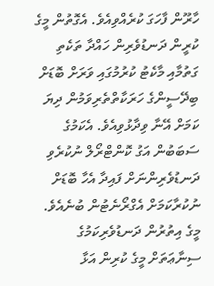ހާރޫން ފާހަގަ ކުރެއްވިއެވެ. އެގޮތުން މީގެ ކުރީން ދަނޑުވެރިން ހައްދާ ތަކެތި ގަތުމާއި މާކެޓު ކުރުމުގައި ވަރަށް ބޮޑަށް ބިދޭސީންގެ ހަރަކާތްތެރިވަމުން ދިޔަ ކަމަށް އޭނާ ވިދާޅުވިއެވެ. އެކަމުގެ ސަބަބުން އަގު ކޮންޓްރޯލް ނުކުރެވި ދަނޑުވެރިންނަށް ފައިދާ އެހާ ބޮޑަށް ނުކުރާކަމަށް އެގްރޯނެޓުން ބުނެއެވެ.
މީގެ އިތުރުން ދަނޑުވެރިކަމުގެ ސިނާޢަތަށް މީގެ ކުރިން އަޅާ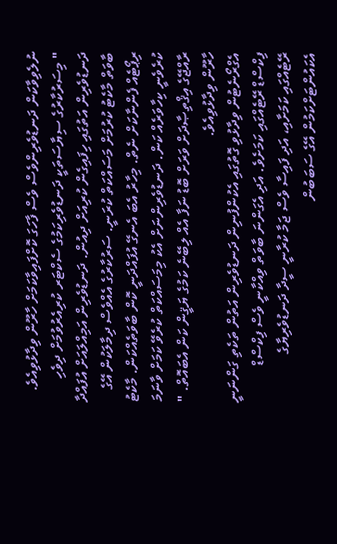ނުލެވިވާކަން ދަނޑުވެރިންވެސް ވެސް ފާހަގަ ކޮށްފައިވާކަމަށް ހާރޫން ވިދާޅުވިއެވެ.
" މިސަރުކާރުގެ ސިޔާސަތަކީ ދަނޑުވެރިކަމުގެ ސެކްޓަރ ކުރިއެރުވުމަށް ދިވެހި ދަނޑުވެރިން އަތުގައި ހިފައިގެން ކުރިއަށް ދިއުން. ދަނޑުވެރިން އަމިއްލައަށް އުފައްދާ ބާވަތް މާކެޓު ކުރުމަށް މަސައްކަތް ކުރަނީ. ސަރުކާރުގެ އެއްވެސް ދިމާލަކުން އޭގެ ރިޕޯޓެއް ފެންނާކަށް ނެތް. މިހާރު އެބަ އެނގޭ އުފައްދަނީ ކޮން ބާވަތެއްކަން. މާކެޓު ކުރެވެނީ ކިހާވަރެއް ކަން. ދަނޑުވެރިންނަށް އެކު މިމަސައްކަތް ކުރެވޭ ކަމަށް ވާނަމަ ރާއްޖޭގެ އިޤްތިޞާދަށް ވަރަށް ބޮޑު ނަފާ އެއް ލިބޭނެ ކަމުގެ ޔަޤީން ކަން އެބައޮތް. " ހާރޫން ވިދާޅުވިއެވެ.
އެގްރޯނެޓުން ވިދާޅުވި ގޮތުގައި އެކުންފުނިން ދަނޑުވެރިން އަތުން ތަކެތި ގަންނަނީ ފިކްސްޑް ރޭޓެއްގައި ކަމަށެވެ. އަދި އެގަންނަ ބާވަތް ވިއްކާނީ ވެސް ފިކްސްޑް ރޭޓެއްގައި ކަމަށާއި، އަދި ފައިސާ ވެސް ޖަމާ ކުރާނީ ސީދާ ދަނޑުވެރިޔާގެ އެކައުންޓަށްކަމުން އޭގެ ސަބަބުން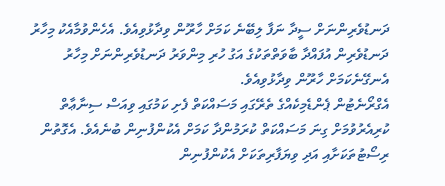ދަނޑުވެރިންނަށް ސީދާ ނަފާ ލިބޭނެ ކަމަށް ހާރޫން ވިދާޅުވިއެވެ. އެހެންވުމާއެކު މިހާރު ދަނޑުވެރިން އުފައްދާ ބާވަތްތަކުގެ އަގު ހުރި މިންވަރު ދަނޑުވެރިންނަށް މިހާރު އެނގޭނެކަމަށް ހާރޫން ވިދާޅުވިއެވެ.
އެގްރޯނެޓުން ޕެންޑެމިކެއްގެ ތެރޭގައި މަސައްކަތް ފެށި ކަމުގައި ވިއަސް ސިނާޢާތް ކުރިއެރުވުމަށް ގިނަ މަސައްކަތް ކުރަމުންދާ ކަމަށް އެކުންފުނިން ބުނެއެވެ. އެގޮތުން ރިސޯޓުތަކަށާއި އަދި ވިޔަފާރިތަކަށް އެކުންފުނިން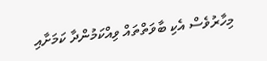މިހާރުވެސް އެކި ބާވަތްތައް ވިއްކަމުންދާ ކަމަށާއި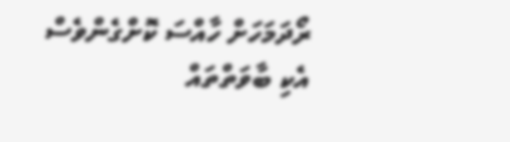ރޯދަމަހަށް ހާއްސަ ކޮށްގެންވެސް އެކި ބާވަތްތައް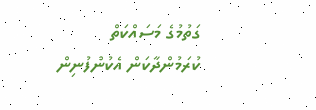ގަތުމުގެ މަސައްކަތް ކުރަމުންދާކަން އެކުންފުނިން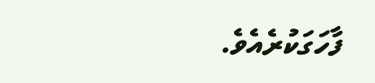ފާހަގަކުރެއެވެ.